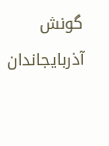گونش آذربایجاندان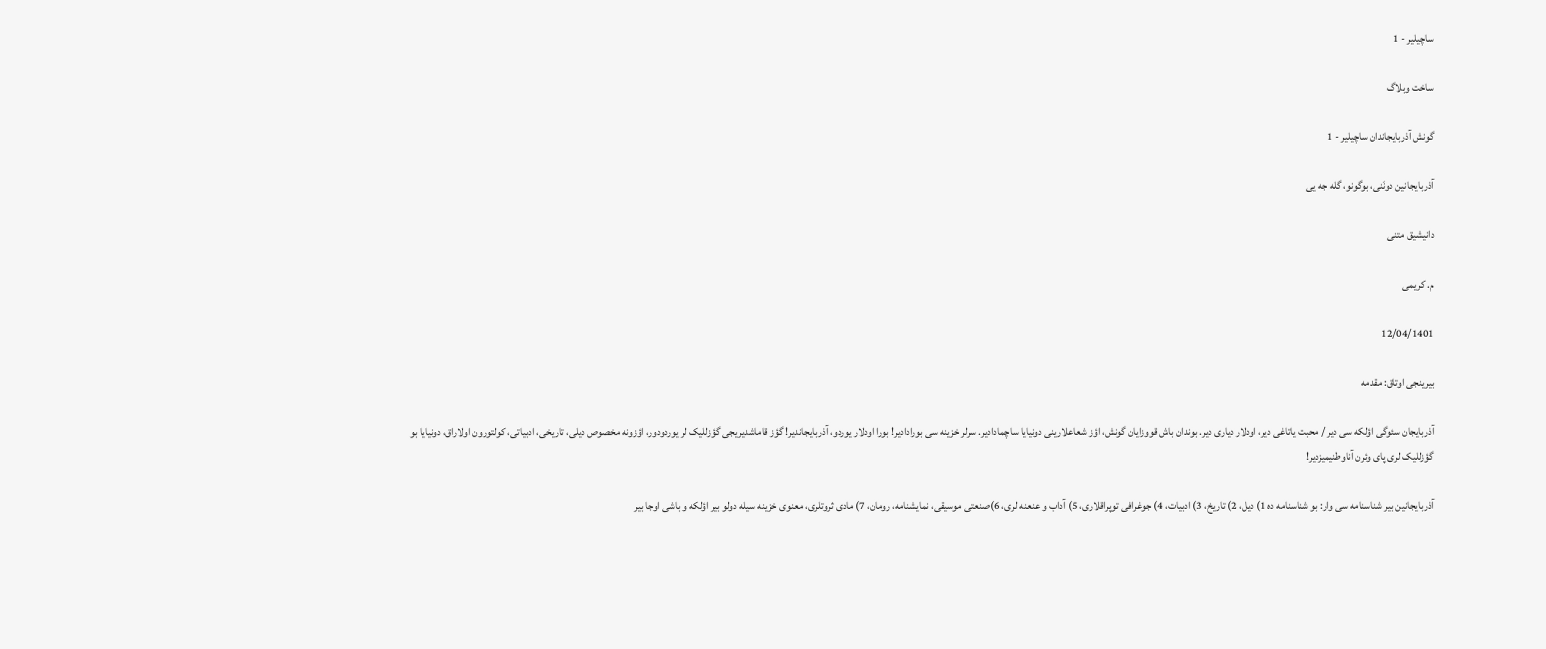ساچیلیر - 1

ساخت وبلاگ

گونش آذربایجاندان ساچیلیر - 1

آذربایجانین دونَنی، بوگونو، گله جه یی

دانیشیق متنی

م. کریمی

12/04/1401

بیرینجی اوتاق: مقدمه

آذربایجان سئوگی اؤلکه سی دیر / محبت یاتاغی دیر، اودلار دیاری دیر. بوندان باش قووزایان گونش، اؤز شعاعلارینی دونیایا ساچمادادیر. سرلر خزینه سی بورادادیر! بورا اودلار یوردو، آذربایجاندیر! گؤز قاماشدیریجی گؤزللیک لر یوردودور، اؤزونه مخصوص دیلی، تاریخی، ادبیاتی، کولتورون اولاراق، دونیایا بو گؤزللیک لری پای وئرن آناوطنیمیزدیر!

آذربایجانین بیر شناسنامه سی وار: بو شناسنامه ده 1) دیل، 2) تاریخ، 3) ادبیات، 4) جوغرافی توپراقلاری، 5) آداب و عنعنه لری، 6)صنعتی موسیقی، نمایشنامه، رومان، 7) مادی ثروتلری، معنوی خزینه سیله دولو بیر اؤلکه و باشی اوجا بیر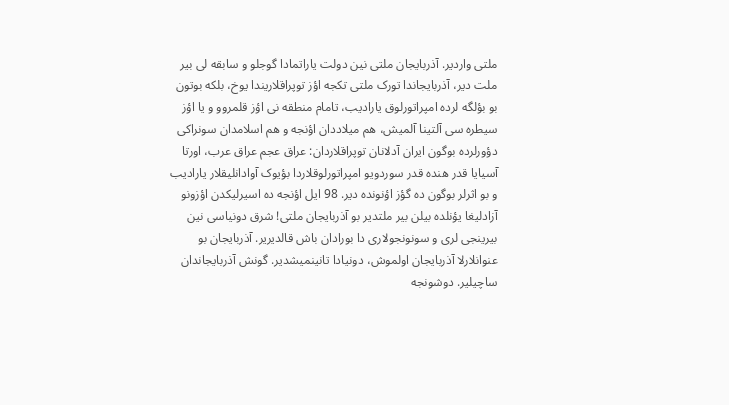ملتی واردیر. آذربایجان ملتی نین دولت یاراتمادا گوجلو و سابقه لی بیر ملت دیر، آذربایجاندا تورک ملتی تکجه اؤز توپراقلاریندا یوخ، بلکه بوتون بو بؤلگه لرده امپراتورلوق یارادیب، تامام منطقه نی اؤز قلمروو و یا اؤز سیطره سی آلتینا آلمیش، هم میلاددان اؤنجه و هم اسلامدان سونراکی دؤورلرده بوگون ایران آدلانان توپراقلاردان: عراق عجم عراق عرب، اورتا آسیایا قدر هنده قدر سوردویو امپراتورلوقلاردا بؤیوک آوادانلیقلار یارادیب و بو اثرلر بوگون ده گؤز اؤنونده دیر. 98 ایل اؤنجه ده اسیرلیکدن اؤزونو آزادلیغا یؤنلده بیلن بیر ملتدیر بو آذربایجان ملتی! شرق دونیاسی نین بیرینجی لری و سونونجولاری دا بورادان باش قالدیریر. آذربایجان بو عنوانلارلا آذربایجان اولموش، دونیادا تانینمیشدیر. گونش آذربایجاندان ساچیلیر. دوشونجه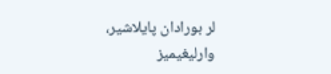لر بورادان پایلاشیر، وارلیغیمیز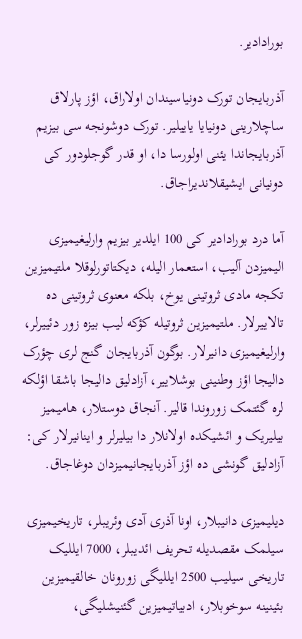بورادادیر.

آذربایجان تورک دونیاسیندان اولاراق، اؤز پارلاق ساچلارینی دونیایا یاییلیر. تورک دوشونجه سی بیزیم آذربایجاندا یئنی اولورسا دا، او قدر گوجلودور کی دونیانی ایشیقلاندیراجاق.

آما درد بورادادیر کی 100 ایلدیر بیزیم وارلیغیمیزی الیمیزدن آلیب، استعمار الیله، دیکتاتورلوقلا ملتیمیزین تکجه مادی ثروتینی یوخ، بلکه معنوی ثروتینی ده تالاییرلار. ملتیمیزین ثروتیله کؤکه لیب بیزه زور دئییرلر، وارلیغیمیزی دانیرلار. بوگون آذربایجان گنج لری چؤرک دالیجا اؤز وطنینی بوشلاییر، آزادلیق دالیجا باشقا اؤلکه لره گئتمک زوروندا قالیر. آنجاق دوستلار، هامیمیز بیلیریک و ائشیکده اولانلار دا بیلیرلر و اینانیرلار کی: آزادلیق گونشی ده اؤز آذربایجانیمیزدان دوغاجاق.

دیلیمیزی دانیبلار، اونا آذری آدی وئریبلر، تاریخیمیزی سیلمک مقصدیله تحریف ائدیبلر، 7000 ایللیک تاریخی سیلیب 2500 ایللیگی زورونان خالقیمیزین بئینینه سوخوبلار، ادبیاتیمیزین گئنیشلیگی،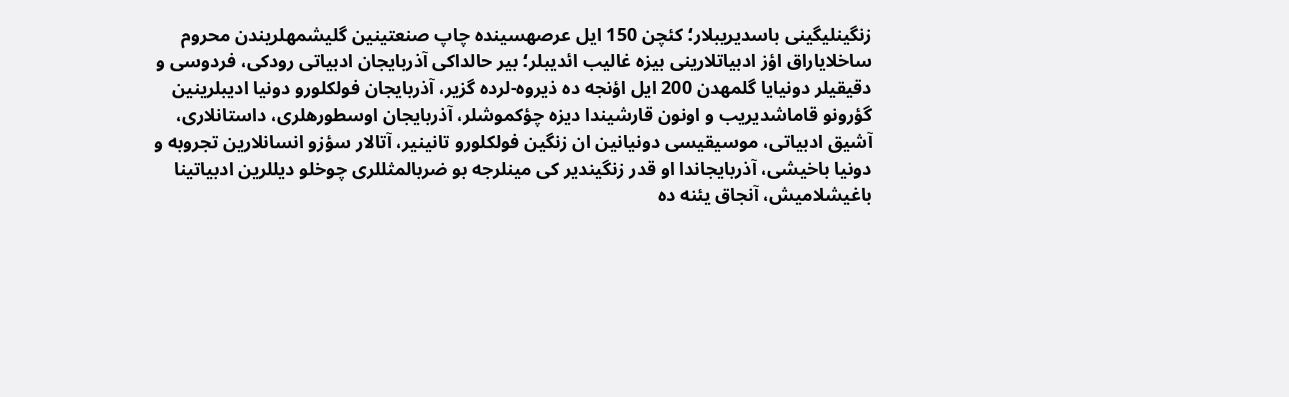زنگینلیگینی باسدیریبلار؛ کئچن 150 ایل عرصهسینده چاپ صنعتینین گلیشمهلریندن محروم ساخلایاراق اؤز ادبیاتلارینی بیزه غالیب ائدیبلر؛ بیر حالداکی آذربایجان ادبیاتی رودکی، فردوسی و دقیقیلر دونیایا گلمهدن 200 ایل اؤنجه ده ذیروه-لرده گزیر، آذربایجان فولکلورو دونیا ادیبلرینین گؤرونو قاماشدیریب و اونون قارشیندا دیزه چؤکموشلر، آذربایجان اوسطورهلری، داستانلاری، آشیق ادبیاتی، موسیقیسی دونیانین ان زنگین فولکلورو تانینیر، آتالار سؤزو انسانلارین تجروبه و دونیا باخیشی، آذربایجاندا او قدر زنگیندیر کی مینلرجه بو ضربالمثللری چوخلو دیللرین ادبیاتینا باغیشلامیش، آنجاق یئنه ده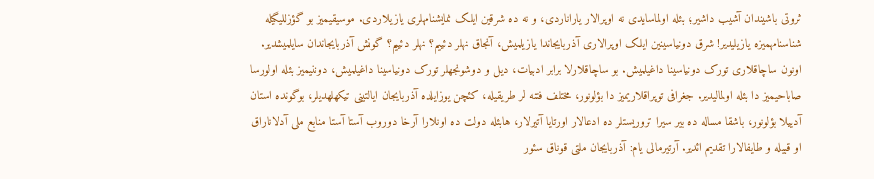ثروتی باشیندان آشیب داشیر؛ بئله اولماسایدی نه اوپرالار یاراناردی، و نه ده شرقین ایلک نمایشنامهلری یازیلاردی. موسیقیمیز بو گؤزللیگیله شناسنامهمیزه یازیلیدیر! شرق دونیاسینین ایلک اوپرالاری آذربایجاندا یازیلمیش، آنجاق نهلر دئییم؟ نهلر دئییم؟ گونش آذربایجاندان سایلمیشدیر. اونون ساچاقلاری تورک دونیاسینا داغیلمیش. بو ساچاقلارلا برابر ادبیات، دیل و دوشونجهلر تورک دونیاسینا داغیلمیش، دوننیمیز بئله اولورسا صاباحیمیز دا بئله اولمالیدیر. جغرافی توپراقلاریمیز دا بؤلونور، مختلف فتنه لر طریقیله، کئچن یوزایلده آذربایجان ایالتینی تیکهلهدیلر، بوگونده استان آدییلا بؤلونور، باشقا مساله ده بیر سیرا تروریستلر ده ادعالار اورتایا آتیرلار، هابئله دولت ده اونلارا آرخا دوروب آستا آستا منابع ملی آدلاناراق او قبیله و طایفالارا تقدیم ائدیر. آرتیرمالی یام: آذربایجان ملتی قوناق سئور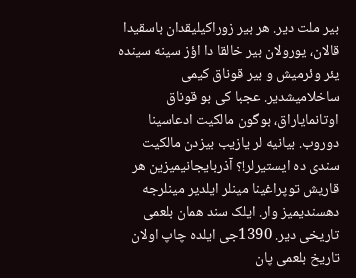بیر ملت دیر. هر بیر زوراکیلیقدان باسقیدا قالان، یورولان بیر خالقا دا اؤز سینه سینده یئر وئرمیش و بیر قوناق کیمی ساخلامیشدیر. عجبا کی بو قوناق اوتانمایاراق، بوگون مالکیت ادعاسینا دوروب. بیانیه لر یازیب بیزدن مالکیت سندی ده ایستیرلر!؟ آذربایجانیمیزین هر قاریش توپراغینا مینلر ایلدیر مینلرجه دهسندیمیز وار. ایلک سند همان بلعمی تاریخی دیر. 1390جی ایلده چاپ اولان تاریخ بلعمی پان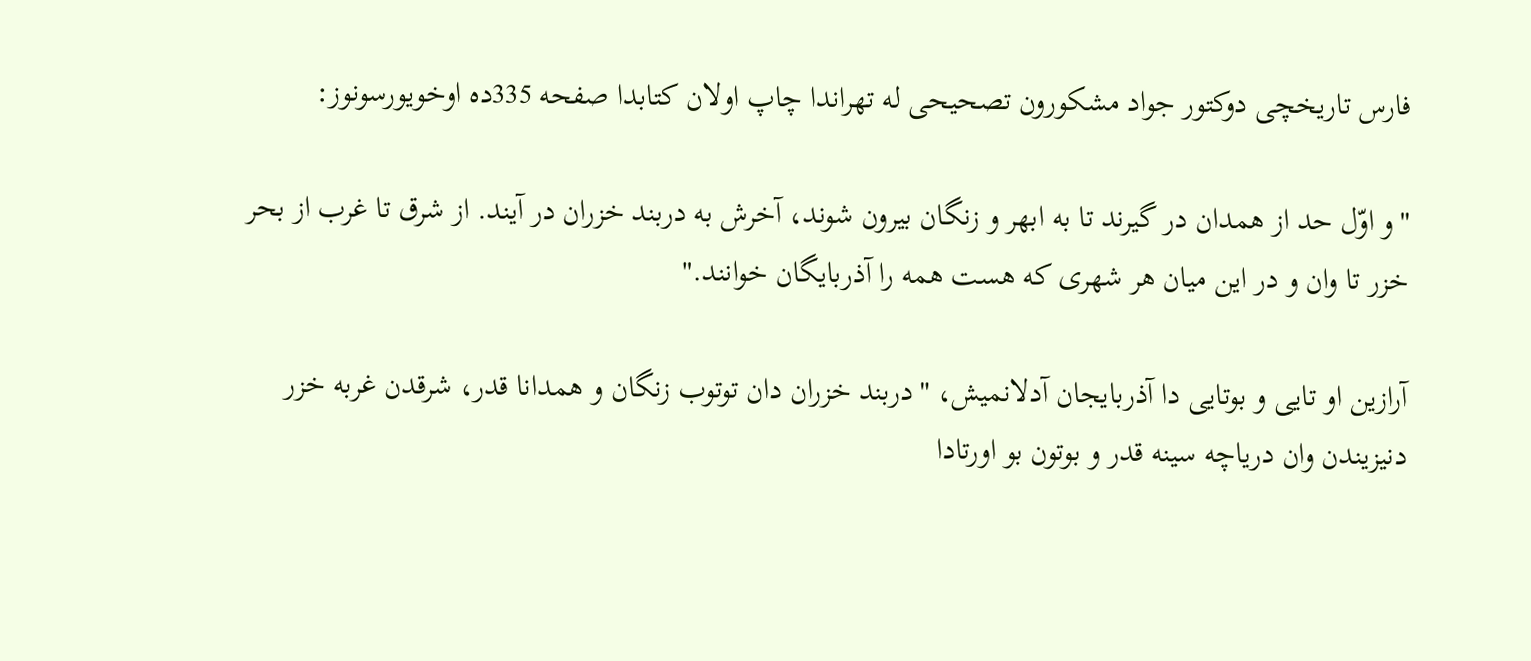فارس تاریخچی دوکتور جواد مشکورون تصحیحی له تهراندا چاپ اولان کتابدا صفحه 335ده اوخویورسونوز:

"و اوّل حد از همدان در گیرند تا به ابهر و زنگان بیرون شوند، آخرش به دربند خزران در آیند. از شرق تا غرب از بحر خزر تا وان و در این میان هر شهری که هست همه را آذربایگان خوانند."

آرازین او تایی و بوتایی دا آذربایجان آدلانمیش، "دربند خزران دان توتوب زنگان و همدانا قدر، شرقدن غربه خزر دنیزیندن وان دریاچه سینه قدر و بوتون بو اورتادا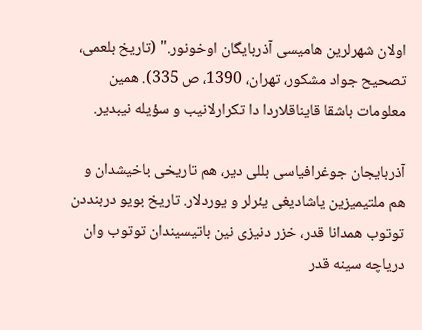اولان شهرلرین هامیسی آذربایگان اوخونور." (تاریخ بلعمی، تصحیح جواد مشکور، تهران، 1390، ص 335). همین معلومات باشقا قایناقلاردا دا تکرارلانیب و سؤیله نیبدیر.

آذربایجان جوغرافیاسی بللی دیر، هم تاریخی باخیشدان و هم ملتیمیزین یاشادیغی یئرلر و یوردلار. تاریخ بویو دربنددن توتوب همدانا قدر، خزر دنیزی نین باتیسیندان توتوب وان دریاچه سینه قدر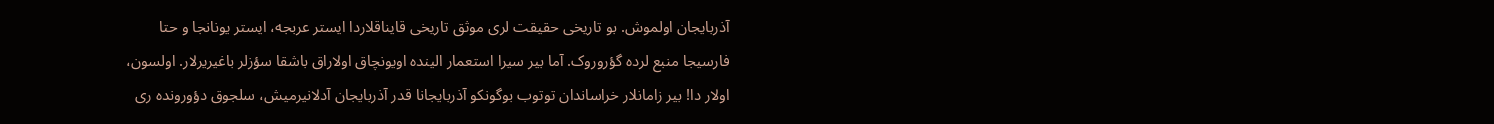آذربایجان اولموش. بو تاریخی حقیقت لری موثق تاریخی قایناقلاردا ایستر عربجه، ایستر یونانجا و حتا فارسیجا منبع لرده گؤروروک. آما بیر سیرا استعمار الینده اویونچاق اولاراق باشقا سؤزلر باغیریرلار. اولسون، اولار دا! بیر زامانلار خراساندان توتوب بوگونکو آذربایجانا قدر آذربایجان آدلانیرمیش، سلجوق دؤورونده ری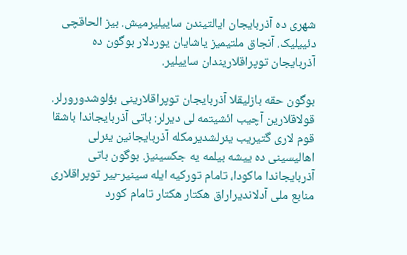شهری ده آذربایجان ایالتیندن ساییلیرمیش. بیز الحاقچی دئییلیک. آنجاق ملتیمیز یاشایان یوردلار بوگون ده آذربایجان توپراقلاریندان ساییلیر.

بوگون حقه بازلیقلا آذربایجان توپراقلارینی بؤلوشدورورلر. قولاقلارین آچیب ائشیتمه لی دیرلر: باتی آذربایجاندا باشقا قوم لاری گتیریب یئرلشدیرمکله آذربایجانین یئرلی اهالیسینی ده ییشه بیلمه یه جکسینیز. بوگون باتی آذربایجاندا ماکودا، تامام تورکیه ایله سینیر-بیر توپراقلاری منابع ملی آدلاندیراراق هکتار هکتار تامام کورد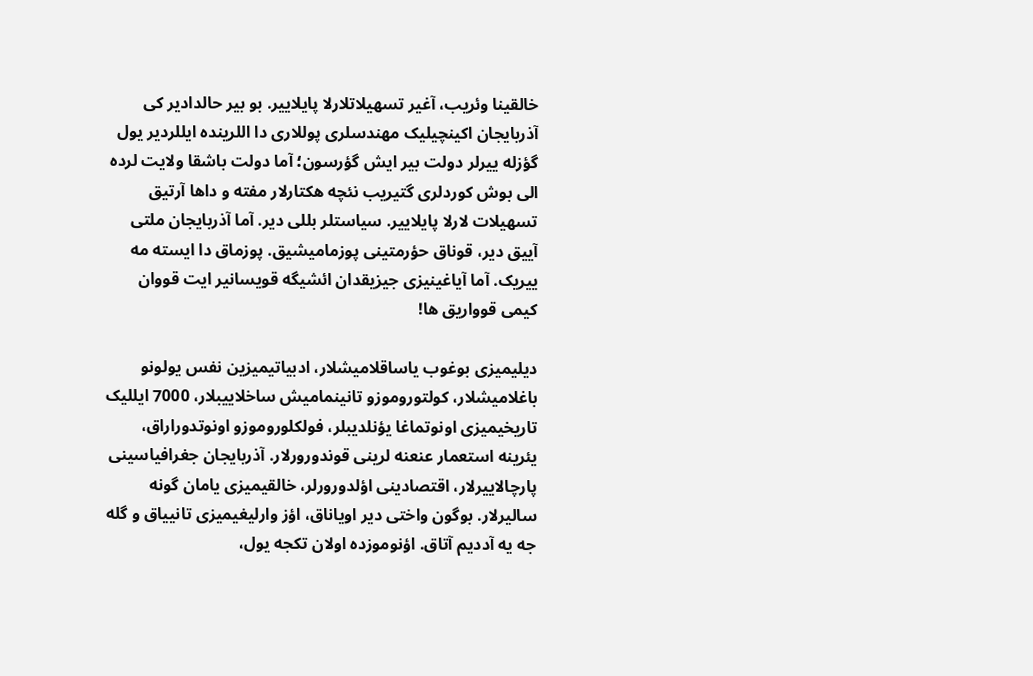خالقینا وئریب، آغیر تسهیلاتلارلا پایلاییر. بو بیر حالدادیر کی آذربایجان اکینچیلیک مهندسلری پوللاری دا اللرینده ایللردیر یول گؤزله ییرلر دولت بیر ایش گؤرسون؛ آما دولت باشقا ولایت لرده الی بوش کوردلری گتیریب نئچه هکتارلار مفته و داها آرتیق تسهیلات لارلا پایلاییر. سیاستلر بللی دیر. آما آذربایجان ملتی آییق دیر، قوناق حؤرمتینی پوزمامیشیق. پوزماق دا ایسته مه ییریک. آما آیاغینیزی جیزیقدان ائشیگه قویسانیر ایت قووان کیمی قوواریق ها!

دیلیمیزی بوغوب یاساقلامیشلار، ادبیاتیمیزین نفس یولونو باغلامیشلار، کولتوروموزو تانینمامیش ساخلاییبلار، 7000 ایللیک تاریخیمیزی اونوتماغا یؤنلدیبلر، فولکلوروموزو اونوتدوراراق، یئرینه استعمار عنعنه لرینی قوندورورلار. آذربایجان جغرافیاسینی پارچالاییرلار، اقتصادینی اؤلدورورلر، خالقیمیزی یامان گونه سالیرلار. بوگون واختی دیر اویاناق، اؤز وارلیغیمیزی تانییاق و گله جه یه آددیم آتاق. اؤنوموزده اولان تکجه یول،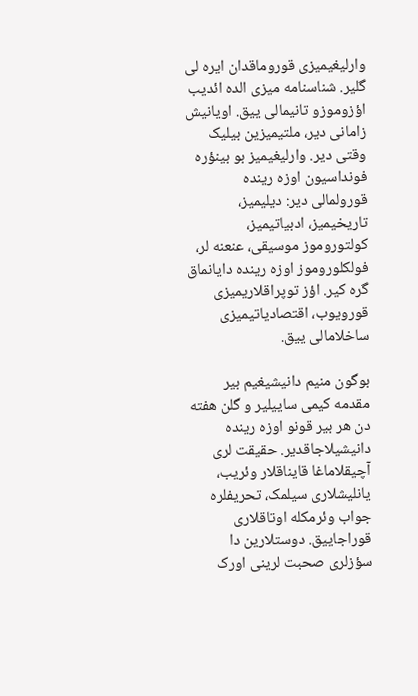وارلیغیمیزی قوروماقدان ایره لی گلیر. شناسنامه میزی الده ائدیب اؤزوموزو تانیمالی ییق. اویانیش زامانی دیر، ملتیمیزین بیلیک وقتی دیر. وارلیغیمیز بو بینؤره فونداسیون اوزه رینده قورولمالی دیر: دیلیمیز، تاریخیمیز، ادبیاتیمیز، کولتوروموز موسیقی، عنعنه لر، فولکلوروموز اوزه رینده دایانماق گره کیر. اؤز توپراقلاریمیزی قورویوب، اقتصادیاتیمیزی ساخلامالی ییق.

بوگون منیم دانیشیغیم بیر مقدمه کیمی ساییلیر و گلن هفته دن هر بیر قونو اوزه رینده دانیشیلاجاقدیر. حقیقت لری آچیقلاماغا قایناقلار وئریب، یانلیشلاری سیلمک، تحریفلره جواب وئرمکله اوتاقلاری قوراجاییق. دوستلارین دا سؤزلری صحبت لرینی اورک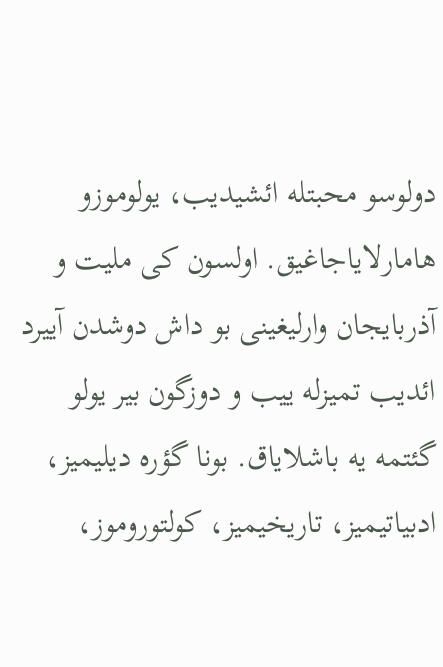دولوسو محبتله ائشیدیب، یولوموزو هامارلایاجاغیق. اولسون کی ملیت و آذربایجان وارلیغینی بو داش دوشدن آییرد ائدیب تمیزله ییب و دوزگون بیر یولو گئتمه یه باشلایاق. بونا گؤره دیلیمیز، ادبیاتیمیز، تاریخیمیز، کولتوروموز،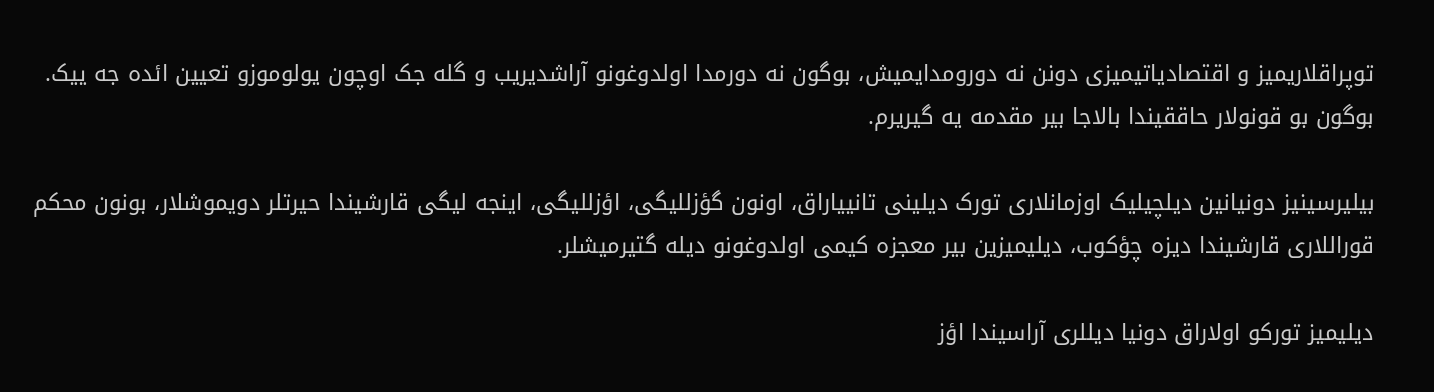توپراقلاریمیز و اقتصادیاتیمیزی دونن نه دورومدایمیش، بوگون نه دورمدا اولدوغونو آراشدیریب و گله جک اوچون یولوموزو تعیین ائده جه ییک. بوگون بو قونولار حاققیندا بالاجا بیر مقدمه یه گیریرم.

بیلیرسینیز دونیانین دیلچیلیک اوزمانلاری تورک دیلینی تانییاراق، اونون گؤزللیگی، اؤزللیگی، اینجه لیگی قارشیندا حیرتلر دویموشلار، بونون محکم قوراللاری قارشیندا دیزه چؤکوب، دیلیمیزین بیر معجزه کیمی اولدوغونو دیله گتیرمیشلر.

دیلیمیز تورکو اولاراق دونیا دیللری آراسیندا اؤز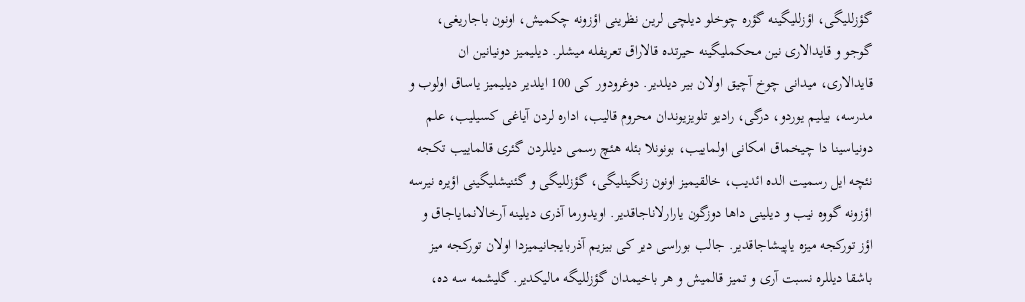گؤزللیگی، اؤزللیگینه گؤره چوخلو دیلچی لرین نظرینی اؤزونه چکمیش، اونون باجاریغی، گوجو و قایدالاری نین محکملیگینه حیرتده قالاراق تعریفله میشلر. دیلیمیز دونیانین ان قایدالاری، میدانی چوخ آچیق اولان بیر دیلدیر. دوغرودور کی 100 ایلدیر دیلیمیز یاساق اولوب و مدرسه، بیلیم یوردو، درگی، رادیو تلویزیوندان محروم قالیب، اداره لردن آیاغی کسیلیب، علم دونیاسینا دا چیخماق امکانی اولماییب، بونونلا بئله هئچ رسمی دیللردن گئری قالماییب تکجه نئچه ایل رسمیت الده ائدیب، خالقیمیز اونون زنگینلیگی، گؤزللیگی و گئنیشلیگینی اؤیره نیرسه اؤزونه گووه نیب و دیلینی داها دوزگون یارارلاناجاقدیر. اویدورما آذری دیلینه آرخالانمایاجاق و اؤز تورکجه میزه یاپیشاجاقدیر. جالب بوراسی دیر کی بیزیم آذربایجانیمیزدا اولان تورکجه میز باشقا دیللره نسبت آری و تمیز قالمیش و هر باخیمدان گؤزللیگه مالیکدیر. گلیشمه سه ده،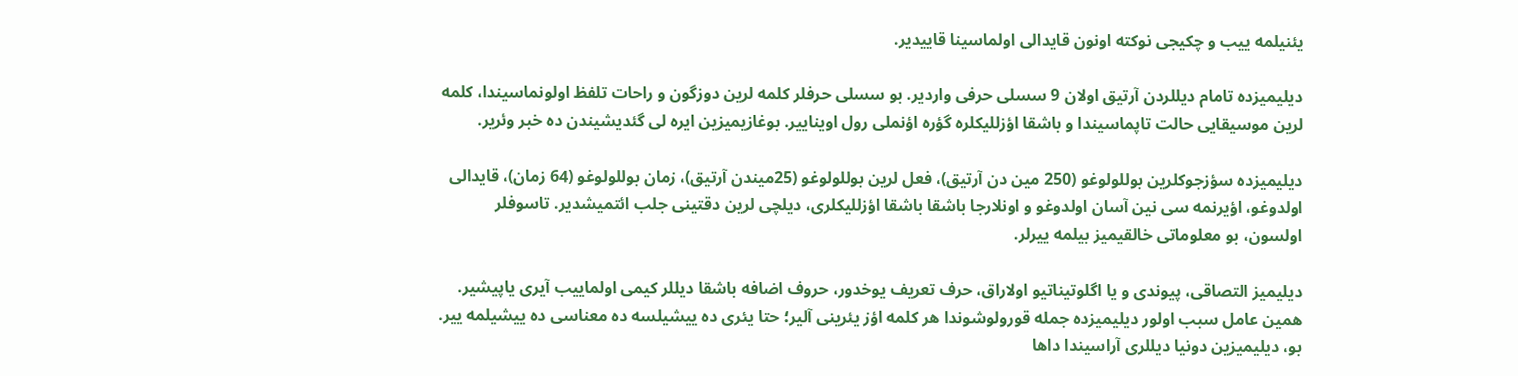یئنیلمه ییب و چکیجی نوکته اونون قایدالی اولماسینا قاییدیر.

دیلیمیزده تامام دیللردن آرتیق اولان 9 سسلی حرفی واردیر. بو سسلی حرفلر کلمه لرین دوزگون و راحات تلفظ اولونماسیندا، کلمه لرین موسیقایی حالت تاپماسیندا و باشقا اؤزللیکلره گؤره اؤنملی رول اویناییر. بوغازیمیزین ایره لی گئدیشیندن ده خبر وئریر.

دیلیمیزده سؤزجوکلرین بوللولوغو (250 مین دن آرتیق)، فعل لرین بوللولوغو (25میندن آرتیق)، زمان بوللولوغو (64 زمان)، قایدالی اولدوغو، اؤیرنمه سی نین آسان اولدوغو و اونلارجا باشقا باشقا اؤزللیکلری، دیلچی لرین دقتینی جلب ائتمیشدیر. تاسوفلر اولسون، بو معلوماتی خالقیمیز بیلمه ییرلر.

دیلیمیز التصاقی، پیوندی و یا اگلوتیناتیو اولاراق، حرف تعریف یوخدور، حروف اضافه باشقا دیللر کیمی اولماییب آیری یاپیشیر. همین عامل سبب اولور دیلیمیزده جمله قورولوشوندا هر کلمه اؤز یئرینی آلیر؛ حتا یئری ده ییشیلسه ده معناسی ده ییشیلمه ییر. بو، دیلیمیزین دونیا دیللری آراسیندا داها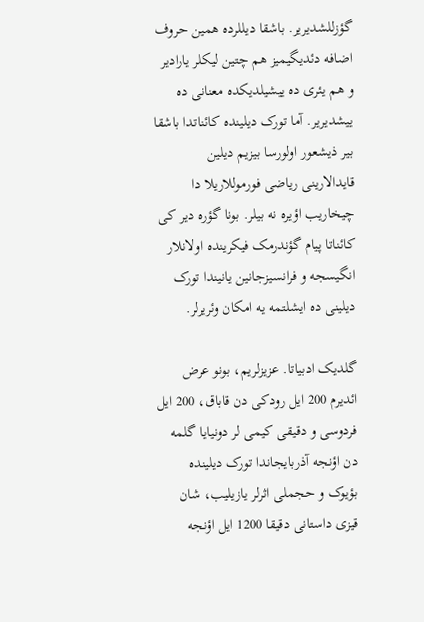گؤزللشدیریر. باشقا دیللرده همین حروف اضافه دئدیگیمیز هم چتین لیکلر یارادیر و هم یئری ده ییشیلدیکده معنانی ده ییشدیریر. آما تورک دیلینده کائناتدا باشقا بیر ذیشعور اولورسا بیزیم دیلین قایدالارینی ریاضی فورموللاریلا دا چیخاریب اؤیره نه بیلر. بونا گؤره دیر کی کائناتا پیام گؤندرمک فیکرینده اولانلار انگیسجه و فرانسیزجانین یانیندا تورک دیلینی ده ایشلتمه یه امکان وئریرلر.

گلدیک ادبیاتا. عزیزلریم، بونو عرض ائدیرم 200 ایل رودکی دن قاباق، 200 ایل فردوسی و دقیقی کیمی لر دونیایا گلمه دن اؤنجه آذربایجاندا تورک دیلینده بؤیوک و حجملی اثرلر یازیلیب، شان قیزی داستانی دقیقا 1200 ایل اؤنجه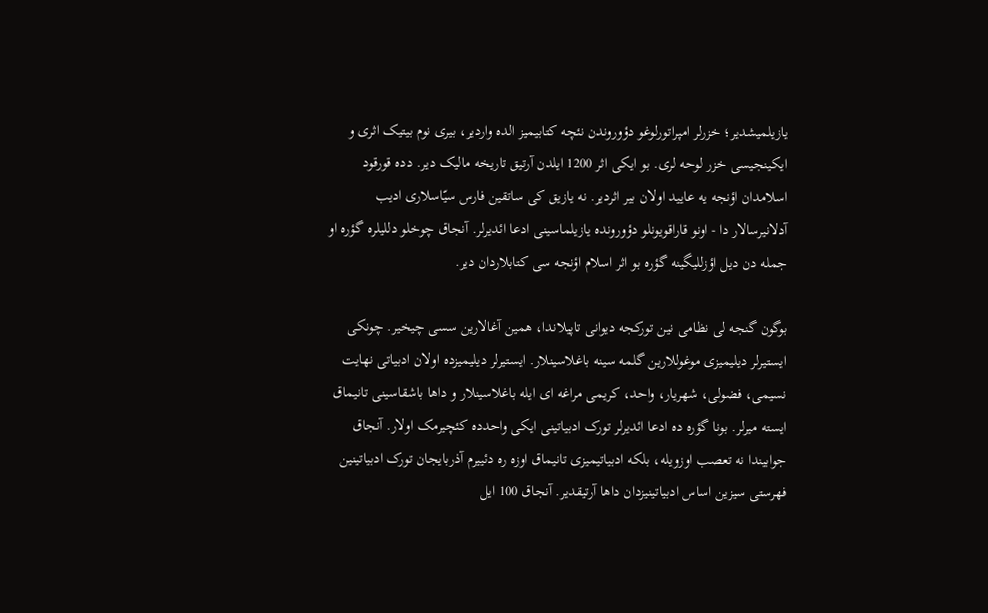یازیلمیشدیر؛ خزرلر امپراتورلوغو دؤوروندن نئچه کتابیمیز الده واردیر، بیری نوم بیتیک اثری و ایکینجیسی خزر لوحه لری. بو ایکی اثر 1200 ایلدن آرتیق تاریخه مالیک دیر. دده قورقود اسلامدان اؤنجه یه عایید اولان بیر اثردیر. نه یازیق کی ساتقین فارس سیّاسلاری ادیب آدلانیرسالار دا - اونو قاراقویونلو دؤورونده یازیلماسینی ادعا ائدیرلر. آنجاق چوخلو دللیلره گؤره او جمله دن دیل اؤزللیگینه گؤره بو اثر اسلام اؤنجه سی کتابلاردان دیر.

بوگون گنجه لی نظامی نین تورکجه دیوانی تاپیلاندا، همین آغالارین سسی چیخیر. چونکی ایستیرلر دیلیمیزی موغوللارین گلمه سینه باغلاسینلار. ایستیرلر دیلیمیزده اولان ادبیاتی نهایت نسیمی، فضولی، شهریار، واحد، کریمی مراغه ای ایله باغلاسینلار و داها باشقاسینی تانیماق ایسته میرلر. بونا گؤره ده ادعا ائدیرلر تورک ادبیاتینی ایکی واحدده کئچیرمک اولار. آنجاق جوابیندا نه تعصب اوزویله، بلکه ادبیاتیمیزی تانیماق اوزه ره دئییرم آذربایجان تورک ادبیاتینین فهرستی سیزین اساس ادبیاتینیزدان داها آرتیقدیر. آنجاق 100 ایل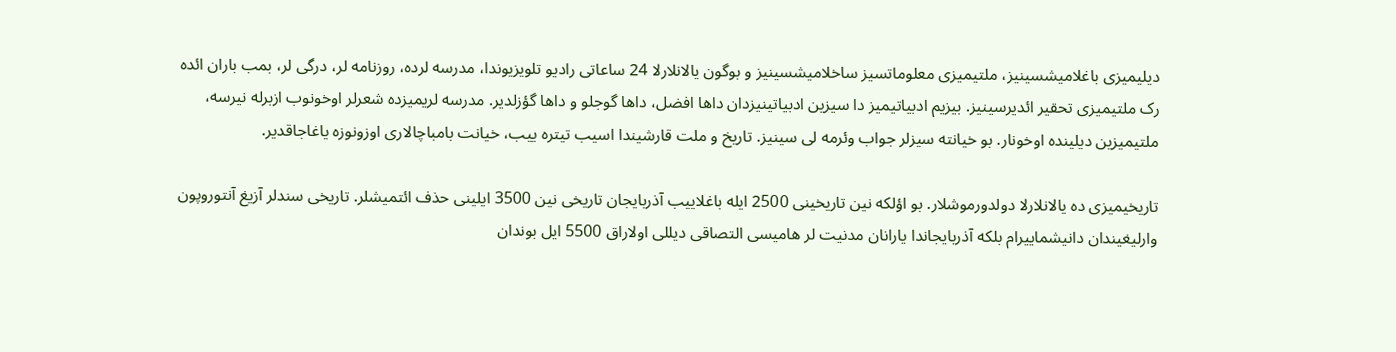دیلیمیزی باغلامیشسینیز، ملتیمیزی معلوماتسیز ساخلامیشسینیز و بوگون یالانلارلا 24 ساعاتی رادیو تلویزیوندا، مدرسه لرده، روزنامه لر، درگی لر، بمب باران ائده رک ملتیمیزی تحقیر ائدیرسینیز. بیزیم ادبیاتیمیز دا سیزین ادبیاتینیزدان داها افضل، داها گوجلو و داها گؤزلدیر. مدرسه لریمیزده شعرلر اوخونوب ازبرله نیرسه، ملتیمیزین دیلینده اوخونار. بو خیانته سیزلر جواب وئرمه لی سینیز. تاریخ و ملت قارشیندا اسیب تیتره ییب، خیانت بامباچالاری اوزونوزه یاغاجاقدیر.

تاریخیمیزی ده یالانلارلا دولدورموشلار. بو اؤلکه نین تاریخینی 2500 ایله باغلاییب آذربایجان تاریخی نین 3500 ایلینی حذف ائتمیشلر. تاریخی سندلر آزیغ آنتوروپون وارلیغیندان دانیشماییرام بلکه آذربایجاندا یارانان مدنیت لر هامیسی التصاقی دیللی اولاراق 5500 ایل بوندان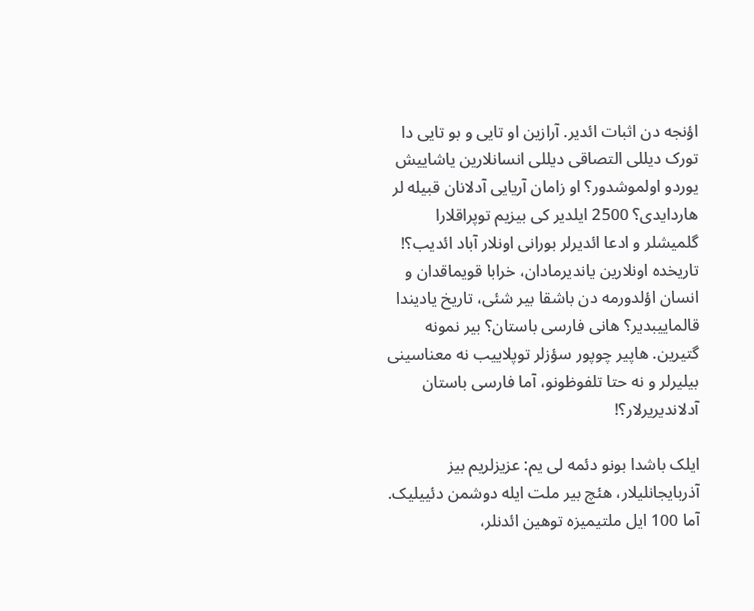اؤنجه دن اثبات ائدیر. آرازین او تایی و بو تایی دا تورک دیللی التصاقی دیللی انسانلارین یاشاییش یوردو اولموشدور؟ او زامان آریایی آدلانان قبیله لر هاردایدی؟ 2500 ایلدیر کی بیزیم توپراقلارا گلمیشلر و ادعا ائدیرلر بورانی اونلار آباد ائدیب؟! تاریخده اونلارین یاندیرمادان، خرابا قویماقدان و انسان اؤلدورمه دن باشقا بیر شئی، تاریخ یادیندا قالماییبدیر؟ هانی فارسی باستان؟ بیر نمونه گتیرین. هاپیر چوپور سؤزلر توپلاییب نه معناسینی بیلیرلر و نه حتا تلفوظونو، آما فارسی باستان آدلاندیریرلار؟!

ایلک باشدا بونو دئمه لی یم: عزیزلریم بیز آذربایجانلیلار، هئچ بیر ملت ایله دوشمن دئییلیک. آما 100 ایل ملتیمیزه توهین ائدنلر،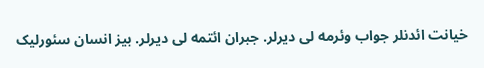خیانت ائدنلر جواب وئرمه لی دیرلر. جبران ائتمه لی دیرلر. بیز انسان سئورلیک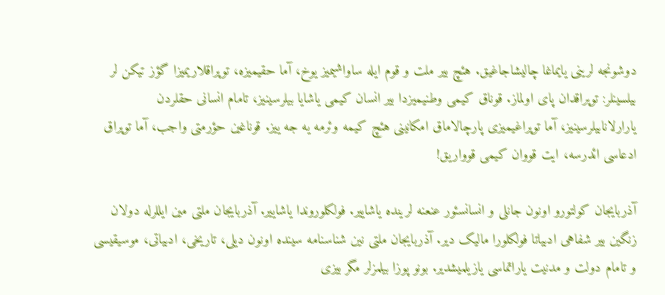دوشونجه لرینی یایماغا چالیشاجاغیق. هئچ بیر ملت و قوم ایله ساواشیمیز یوخ، آما حقیمیزه، توپراقلاریمیزا گؤز تیکن لر بیلسینلر: توپراقدان پای اولماز. قوناق کیمی وطنیمیزدا بیر انسان کیمی یاشایا بیلرسینیز، تامام انسانی حقلردن یارارلانابیلرسینیز، آما توپراغیمیزی پارچالاماق امکانینی هئچ کیمه وئرمه یه جه ییز. قوناغین حؤرمتی واجب، آما توپراق ادعاسی ائدرسه، ایت قووان کیمی قوواریق!

آذربایجان کولتورو اونون جانلی و انسانسئور عنعنه لرینده یاشاییر. فولکلوروندا یاشاییر. آذربایجان ملتی مین ایللرله دولان زنگین بیر شفاهی ادبیاتا فولکلورا مالیک دیر. آذربایجان ملتی نین شناسنامه سینده اونون دیلی، تاریخی، ادبیاتی، موسیقیسی و تامام دولت و مدنیت یاراتماسی یازیلمیشدیر. بونو پوزا بیلمزلر مگر بیزی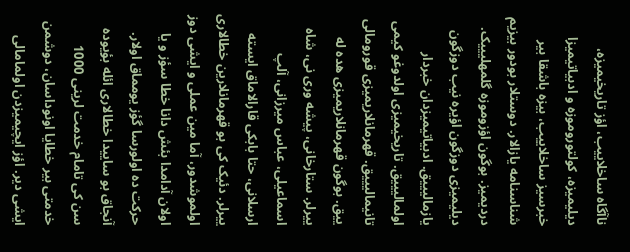ناآگاه ساخلاییب، اؤز تاریخیمیزه، دیلیمیزه، کولتوروموزه و ادبیاتیمیزا خبرسیز ساخلاییب، بیزه باشقا بیر شناسنامه یازالار. دوستلار بودور بیزیم دردیمیز. بوگون اؤزوموزه گلمهلیییک. دیلیمیزی دوزگون اؤیره نیب دوزگون یازمالیییق. ادبیاتیمیزدان خبردار اولمالیییق. تاریخیمیزی اولدوغو کیمی تانیمالیییق. قهرمانلاریمیزی قورومالی ییق. بوگون قهرمانلاریمیزی هده له ییرلر. ستارخانی، پیشه وری نی، شاه اسماعیلی، عباس میرزانی، آلپ ارسلانی، حتا بابکی قارالاماق ایسته ییرلر. دئیک کی بو قهرمانلارین خطالاری اولموشدور، آما مین عملی و ایشی دوز اولان آدامدا بئش دانا خطا سؤز و یا حرکت ده اولورسا گؤز یومماق اولار. آنجاق بو ساییدا خطالاری ائله بؤیوده سن کی تامام خدمت لرینی 1000 خدمتی بیر خطایا اونوداسان، دوشمن ایشی دیر. اؤز ایچیمیزدن اولمامالی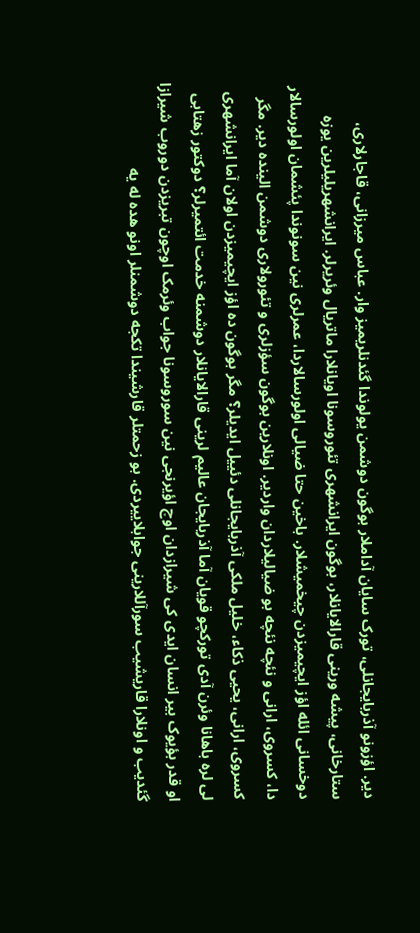دیر. اؤزونو آذربایجانلی، تورک سایان آداملار بوگون دوشمن یولوندا گئدنلریمیز وار. عباس میرزانی، قاجارلاری، ستارخانی، پیشه ورینی قارالایانلار، بوگون ایرانشهری تئوروسونا اویانلارا ماتریال وئریرلر. ایرانشهریلیلرین یوزه دوخسانی ائله اؤز ایچیمیزدن چیخمیشلار. باخین حتا ضیالی اولورسالاردا، عمرلری نین سونوندا پئشمان اولورسالار دا، کسروی، ارانی و نئچه نئچه بو ضیالیلاردان واردیر. اونلارین بوگون سؤزلری و تئورولاری دوشمن الینده دیر. مگر کسروی، ارانی، یحیی ذکاء، خلیل ملکی آذربایجانلی دئییل ایدیلر؟ مگر بوگون ده اؤز ایچیمیزدن اولان آما ایرانشهری لی لره باهانا وئرن آدی تورکچو قویان آما آذربایجان عالیم لرینی قارالایانلار دوشمنه خدمت ائتمیرلر؟ دوکتور زهتابی او قدر بؤیوک بیر انسان ایدی کی شیرازدان اوچ اؤیرنجی نین سوروسونا جواب وئرمک اوچون تبریزدن دوروب شیرازا گئدیب و اونلارا قاریشیب سورآللارینی جوابلاییردی. بو زحمتلر قارشیندا تکجه دوشمنلر اونو هده له یه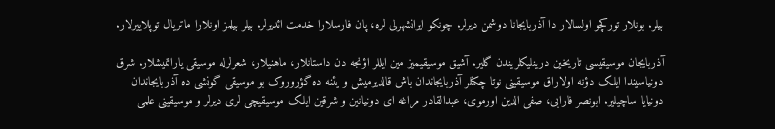بیلر. بونلار تورکچو اولسالار دا آذربایجانا دوشمن دیرلر. چونکو ایرانشهرلی لره، پان فارسلارا خدمت ائدیرلر. بیلر بیلمز اونلارا ماتریال توپلاییرلار.

آذربایجان موسیقیسی تاریخین درینلیکلریندن گلیر. آشیق موسیقیمیز مین ایللر اؤنجه دن داستانلار، ماهنیلار، شعرلرله موسیقی یاراتمیشلار. شرق دونیاسیندا ایلک دؤنه اولاراق موسیقینی نوتا چکنلر آذربایجاندان باش قالدیرمیش و یئنه ده گؤروروک بو موسیقی گونشی ده آذربایجاندان دونیایا ساچیلیر. ابونصر فارابی، صفی الدین اورموی، عبدالقادر مراغه ای دونیانین و شرقین ایلک موسیقیچی لری دیرلر و موسیقینی علمی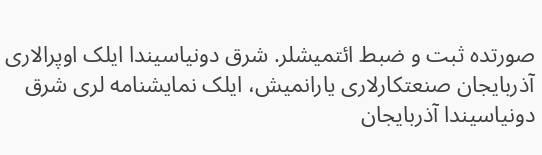صورتده ثبت و ضبط ائتمیشلر. شرق دونیاسیندا ایلک اوپرالاری آذربایجان صنعتکارلاری یارانمیش، ایلک نمایشنامه لری شرق دونیاسیندا آذربایجان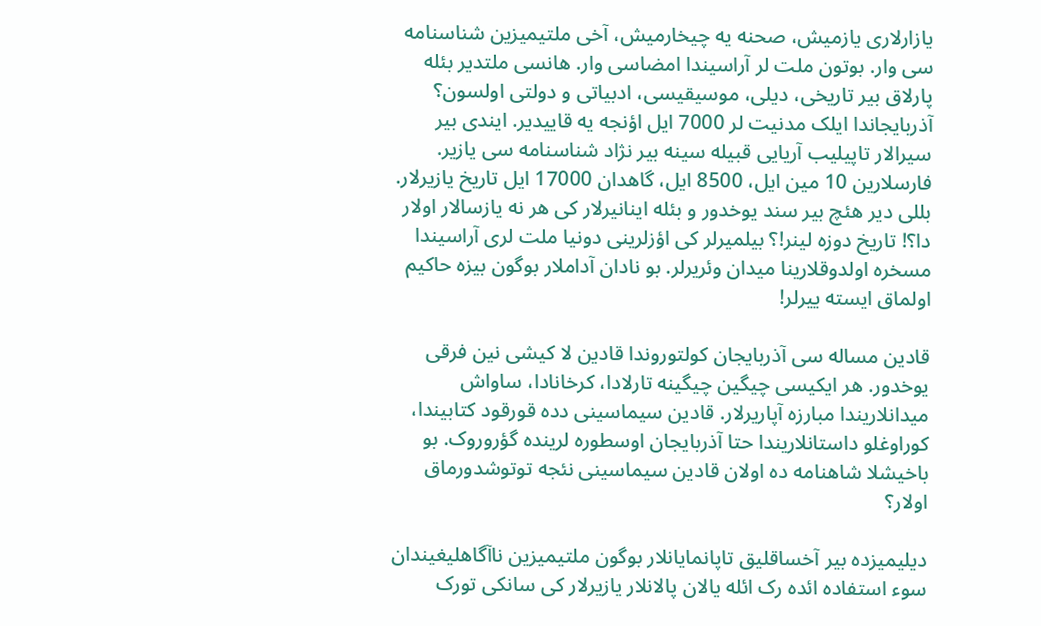یازارلاری یازمیش، صحنه یه چیخارمیش، آخی ملتیمیزین شناسنامه سی وار. بوتون ملت لر آراسیندا امضاسی وار. هانسی ملتدیر بئله پارلاق بیر تاریخی، دیلی، موسیقیسی، ادبیاتی و دولتی اولسون؟ آذربایجاندا ایلک مدنیت لر 7000 ایل اؤنجه یه قاییدیر. ایندی بیر سیرالار تاپیلیب آریایی قبیله سینه بیر نژاد شناسنامه سی یازیر. فارسلارین 10 مین ایل، 8500 ایل، گاهدان 17000 ایل تاریخ یازیرلار. بللی دیر هئچ بیر سند یوخدور و بئله اینانیرلار کی هر نه یازسالار اولار دا؟! تاریخ دوزه لینر!؟ بیلمیرلر کی اؤزلرینی دونیا ملت لری آراسیندا مسخره اولدوقلارینا میدان وئریرلر. بو نادان آداملار بوگون بیزه حاکیم اولماق ایسته ییرلر!

قادین مساله سی آذربایجان کولتوروندا قادین لا کیشی نین فرقی یوخدور. هر ایکیسی چیگین چیگینه تارلادا، کرخانادا، ساواش میدانلاریندا مبارزه آپاریرلار. قادین سیماسینی دده قورقود کتابیندا، کوراوغلو داستانلاریندا حتا آذربایجان اوسطوره لرینده گؤروروک. بو باخیشلا شاهنامه ده اولان قادین سیماسینی نئجه توتوشدورماق اولار؟

دیلیمیزده بیر آخساقلیق تاپانمایانلار بوگون ملتیمیزین ناآگاهلیغیندان سوء استفاده ائده رک ائله یالان پالانلار یازیرلار کی سانکی تورک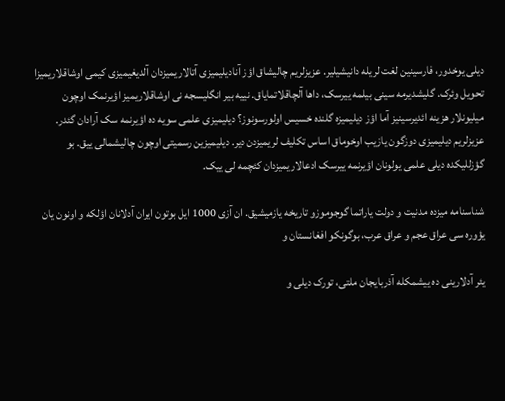دیلی یوخدور، فارسینین لغت لریله دانیشیلیر. عزیزلریم چالیشاق اؤز آنادیلیمیزی آتالاریمیزدان آلدیغیمیزی کیمی اوشاقلاریمیزا تحویل وئرک. گلیشدیرمه سینی بیلمه ییرسک، داها آلچاقلاتمایاق. نییه بیر انگلیسجه نی اوشاقلاریمیز اؤیرنمک اوچون میلیونلار هزینه ائدیرسینیز آما اؤز دیلیمیزه گلنده خسیس اولورسونوز؟ دیلیمیزی علمی سویه ده اؤیرنمه سک آرادان گئدر. عزیزلریم دیلیمیزی دوزگون یازیب اوخوماق اساس تکلیف لریمیزدن دیر. دیلیمیزین رسمیتی اوچون چالیشمالی ییق. بو گؤزللیکده دیلی علمی یولونان اؤیرنمه ییرسک ادعالاریمیزدان کئچمه لی ییک.

شناسنامه میزده مدنیت و دولت یاراتما گوجوموزو تاریخه یازمیشیق. ان آزی 1000 ایل بوتون ایران آدلانان اؤلکه و اونون یان یؤوره سی عراق عجم و عراق عرب، بوگونکو افغانستان و

یئر آدلارینی ده ییشمکله آذربایجان ملتی، تورک دیلی و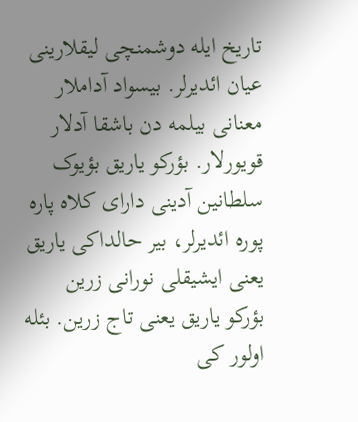تاریخ ایله دوشمنچی لیقلارینی عیان ائدیرلر. بیسواد آداملار معنانی بیلمه دن باشقا آدلار قویورلار. بؤرکو یاریق بؤیوک سلطانین آدینی دارای کلاه پاره پوره ائدیرلر، بیر حالداکی یاریق یعنی ایشیقلی نورانی زرین بؤرکو یاریق یعنی تاج زرین. بئله اولور کی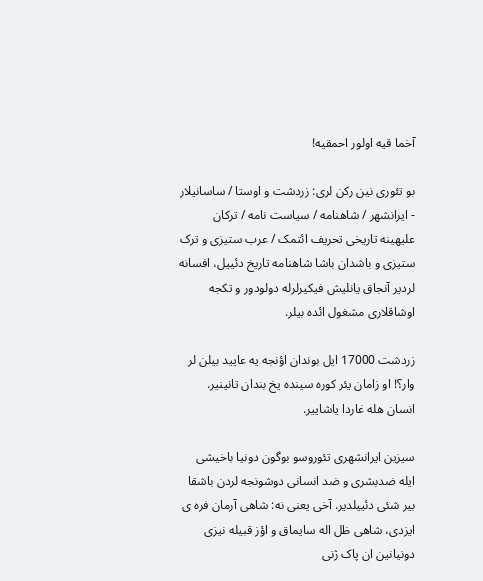آخما قیه اولور احمقیه!

بو تئوری نین رکن لری: زردشت و اوستا / ساسانیلار - ایرانشهر / شاهنامه / سیاست نامه / ترکان علیهینه تاریخی تحریف ائتمک / عرب ستیزی و ترک ستیزی و باشدان باشا شاهنامه تاریخ دئییل، افسانه لردیر آنجاق یانلیش فیکیرلرله دولودور و تکجه اوشاقلاری مشغول ائده بیلر.

زردشت 17000 ایل بوندان اؤنجه یه عایید بیلن لر وار؟! او زامان یئر کوره سینده یخ بندان تانینیر. انسان هله غاردا یاشاییر.

سیزین ایرانشهری تئوروسو بوگون دونیا باخیشی ایله ضدبشری و ضد انسانی دوشونجه لردن باشقا بیر شئی دئییلدیر. آخی یعنی نه: شاهی آرمان فره ی ایزدی، شاهی ظل اله سایماق و اؤز قبیله نیزی دونیانین ان پاک ژنی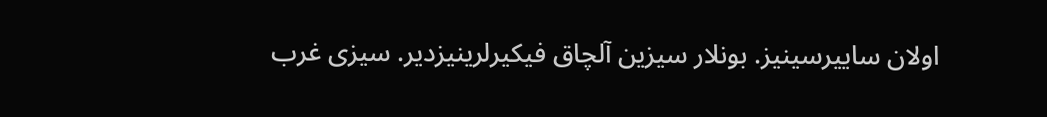اولان ساییرسینیز. بونلار سیزین آلچاق فیکیرلرینیزدیر. سیزی غرب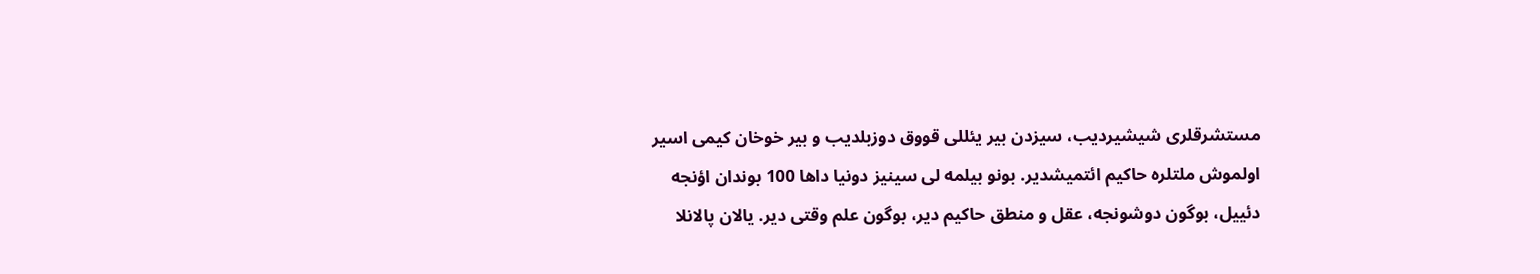مستشرقلری شیشیردیب، سیزدن بیر یئللی قووق دوزبلدیب و بیر خوخان کیمی اسیر اولموش ملتلره حاکیم ائتمیشدیر. بونو بیلمه لی سینیز دونیا داها 100 بوندان اؤنجه دئییل، بوگون دوشونجه، عقل و منطق حاکیم دیر، بوگون علم وقتی دیر. یالان پالانلا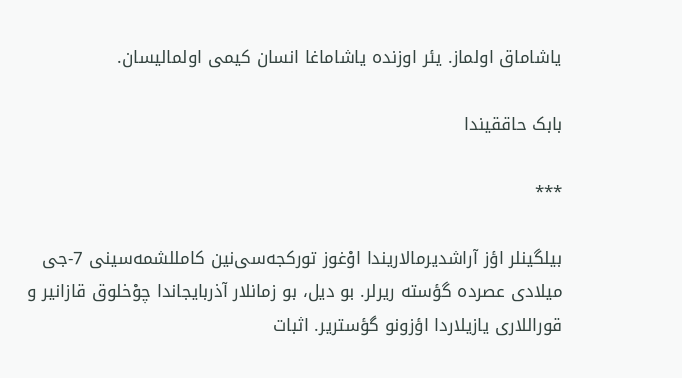یاشاماق اولماز. یئر اوزنده یاشاماغا انسان کیمی اولمالیسان.

بابک حاققیندا

***

بیلگینلر اؤز آراشدیرمالاریندا اوْغوز تورکجه‌سی‌نین کامللشمه‌سینی 7-جی میلادی عصرده گؤسته ریرلر. بو دیل، بو زمانلار آذربایجاندا چوْخلوق قازانیر و قوراللاری یازیلاردا اؤزونو گؤستریر. اثبات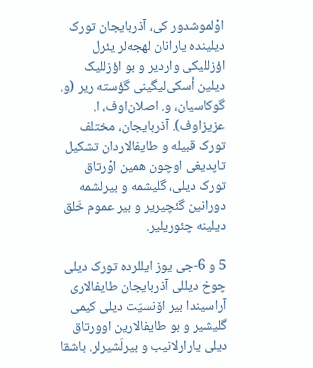اوْلموشدور کی، آذربایجان تورک دیلینده یارانان لهجه‌لر یئرل اؤزللیکی واردیر و بو اؤزللیک دیلین أسکی‌لیگینی گؤسته ریر (و. گوکاسیان، و. اصلان‌اوف، ا. عزیزاوف). آذربایجان، مختلف تورک قبیله و طایفالاردان تشکیل تاپدیغی اوچون همین اوْرتاق تورک دیلی، گلیشمه و بیرلشمه دورانین گئچیریر و بیر عموم خَلق دیلینه چئوریلیر.

5 و 6-جی یوز ایللرده تورک دیلی چوخ دیللی آذربایجان طایفالاری آراسیندا بیر اۆنسیّت دیلی کیمی گلیشیر و بو طایفالارین اوورتاق دیلی یارارلانیب و بیرلَشیرلر. باشقا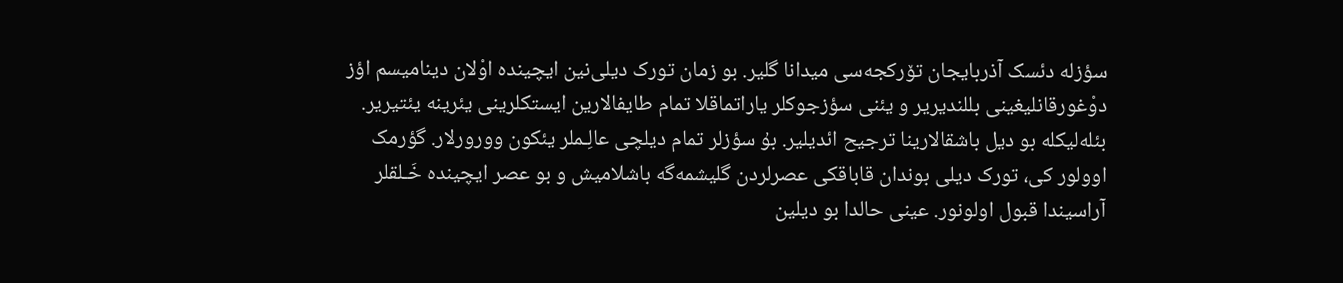سؤزله دئسک آذربایجان تۆرکجه‌سی میدانا گلیر. بو زمان تورک دیلی‌نین ایچینده اوْلان دینامیسم اؤز دوْغورقانلیغینی بللندیریر و یئنی سؤزجوکلر یاراتماقلا تمام طایفالارین ایستکلرینی یئرینه یئتیریر. بئله‌لیکله بو دیل باشقالارینا ترجیح ائدیلیر. بۇ سؤزلر تمام دیلچی عالِـملر یئکون وورورلار. گؤرمک اوولور کی، تورک دیلی بوندان قاباقکی عصرلردن گلیشمه‌گه باشلامیش و بو عصر ایچینده خَـلقلر آراسیندا قبول اولونور. عینی حالدا بو دیلین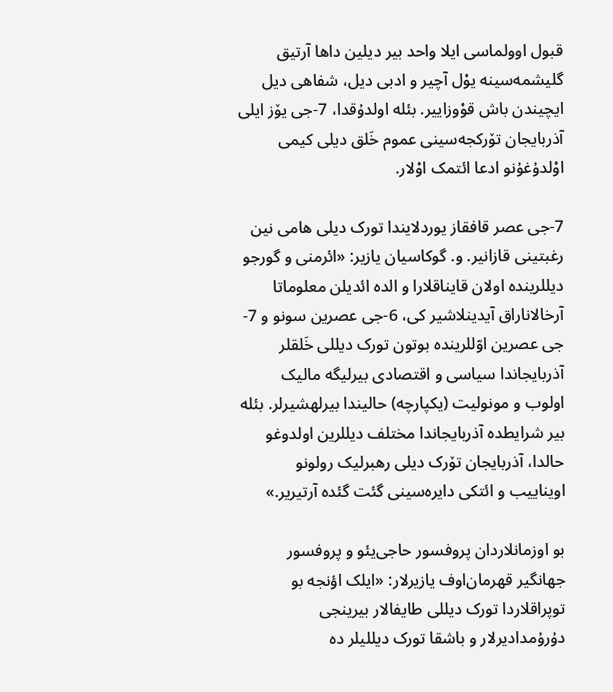قبول اوولماسی ایلا واحد بیر دیلین داها آرتیق گلیشمه‌سینه یوْل آچیر و ادبی دیل، شفاهی دیل ایچیندن باش قوْوزاییر. بئله اولدۇقدا، 7-جی یۆز ایلی آذربایجان تۆرکجه‌سینی عموم خَلق دیلی کیمی اوْلدۇغۇنو ادعا ائتمک اوْلار.

7-جی عصر قافقاز یوردلایندا تورک دیلی هامی نین رغبتینی قازانیر. و. گوکاسیان یازیر: «ائرمنی و گورجو دیللرینده اولان قایناقلارا و الده ائدیلن معلوماتا آرخالاناراق آیدینلاشیر کی، 6-جی عصرین سونو و 7-جی عصرین اوّللرینده بوتون تورک دیللی خَلقلر آذربایجاندا سیاسی و اقتصادی بیرلیگه مالیک اولوب و مونولیت (یکپارچه) حالیندا بیرلهشیرلر. بئله بیر شرایطده آذربایجاندا مختلف دیللرین اولدوغو حالدا، آذربایجان تۆرک دیلی رهبرلیک رولونو اویناییب و ائتکی دایره‌سینی گئت گئده آرتیریر.»

بو اوزمانلاردان پروفسور حاجی‌یئو و پروفسور جهانگیر قهرمان‌اوف یازیرلار: «ایلک اؤنجه بو توپراقلاردا تورک دیللی طایفالار بیرینجی دۇرۇمدادیرلار و باشقا تورک دیللیلر ده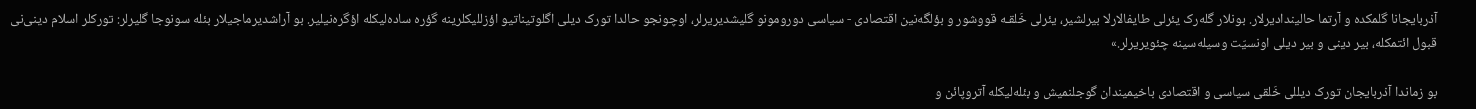آذربایجانا گلمکده و آرتما حالیندادیرلار. بونلار گله‌رک یئرلی طایفالارلا بیرلشیر، یئرلی خَلقـه قووشور و بؤلگه‌نین اقتصادی - سیاسی دورومونو گلیشدیریرلر، اوچونجو حالدا تورک دیلی اگلوتیناتیو اؤزللیکلرینه گؤره ساده‌لیکله اؤگره‌نیلیر. بو آراشدیرماجیلار بئله سونوجا گلیرلر: تورکلر اسلام دینی‌نی قبول ائتمکله، بیر دینی و بیر دیلی اونسیّت وسیله‌سینه چئویریرلر.»

بو زماندا آذربایجان تورک دیللی خَلقی سیاسی و اقتصادی باخیمیندان گوجلنمیش و بئله‌لیکله آتروپائن و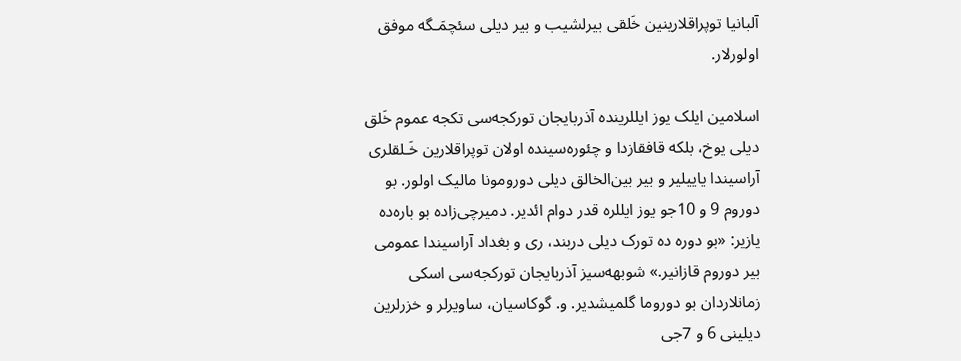آلبانیا توپراقلارینین خَلقی بیرلشیب و بیر دیلی سئچمَـگه موفق اولورلار.

اسلامین ایلک یوز ایللرینده آذربایجان تورکجه‌سی تکجه عموم خَلق دیلی یوخ، بلکه قافقازدا و چئوره‌سینده اولان توپراقلارین خَـلقلری آراسیندا یاییلیر و بیر بین‌الخالق دیلی دورومونا مالیک اولور. بو دوروم 9 و 10جو یوز ایللره قدر دوام ائدیر. دمیرچی‌زاده بو باره‌ده یازیر: «بو دوره ده تورک دیلی دربند، ری و بغداد آراسیندا عمومی بیر دوروم قازانیر.» شوبهه‌سیز آذربایجان تورکجه‌سی اسکی زمانلاردان بو دوروما گلمیشدیر. و. گوکاسیان، ساویرلر و خزرلرین دیلینی 6 و 7جی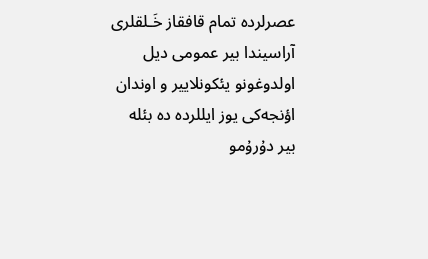عصرلرده تمام قافقاز خَـلقلری آراسیندا بیر عمومی دیل اولدوغونو یئکونلاییر و اوندان اؤنجه‌کی یوز ایللرده ده بئله بیر دۇرۇمو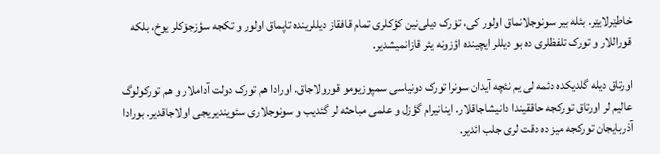خاطێرلایێر. بئله بیر سونوجلانماق اولور کی، تۆرک دیلی‌نین کؤکلری تمام قافقاز دیللرینده تاپماق اولور و تکجه سؤزجۆکلر یوخ، بلکه قوراللار و تورک تلفظلری ده بو دیللر ایچینده اؤزونه یئر قازانمیشدیر.

اورتاق دیله گلدیکده دئمه لی یم نئچه آیدان سونرا تورک دونیاسی سمپوزیومو قورولاجاق. اورادا هم تورک دولت آداملار و هم تورکولوگ عالیم لر اورتاق تورکجه حاققیندا دانیشاجاقلار. اینانیرام گؤزل و علمی مباحثه لر گئدیب و سونوجلاری سئویندیریجی اولاجاقدیر. بورادا آذربایجان تورکجه میز ده دقت لری جلب ائدیر.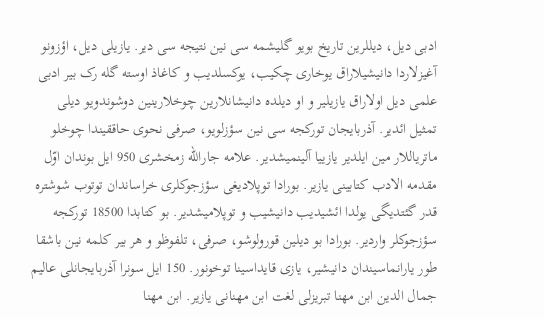ادبی دیل، دیللرین تاریخ بویو گلیشمه سی نین نتیجه سی دیر. یازیلی دیل، اؤزونو آغیزلاردا دانیشیلاراق یوخاری چکیب، یوکسلدیب و کاغاذ اوسته گله رک بیر ادبی علمی دیل اولاراق یازیلیر و او دیلده دانیشانلارین چوخلارینین دوشوندویو دیلی تمثیل ائدیر. آذربایجان تورکجه سی نین سؤزلویو، صرفی نحوی حاققیندا چوخلو ماتریاللار مین ایلدیر یازییا آلینمیشدیر. علامه جارالله زمخشری 950 ایل بوندان اوّل مقدمه الادب کتابینی یازیر. بورادا توپلادیغی سؤزجوکلری خراساندان توتوب شوشتره قدر گئتدیگی یولدا ائشیدیب دانیشیب و توپلامیشدیر. بو کتابدا 18500 تورکجه سؤزجوکلر واردیر. بورادا بو دیلین قورولوشو، صرفی، تلفوظو و هر بیر کلمه نین باشقا طور یارانماسیندان دانیشیر، یازی قایداسینا توخونور. 150 ایل سونرا آذربایجانلی عالیم جمال الدین ابن مهنا تبریزلی لغت ابن مهنانی یازیر. ابن مهنا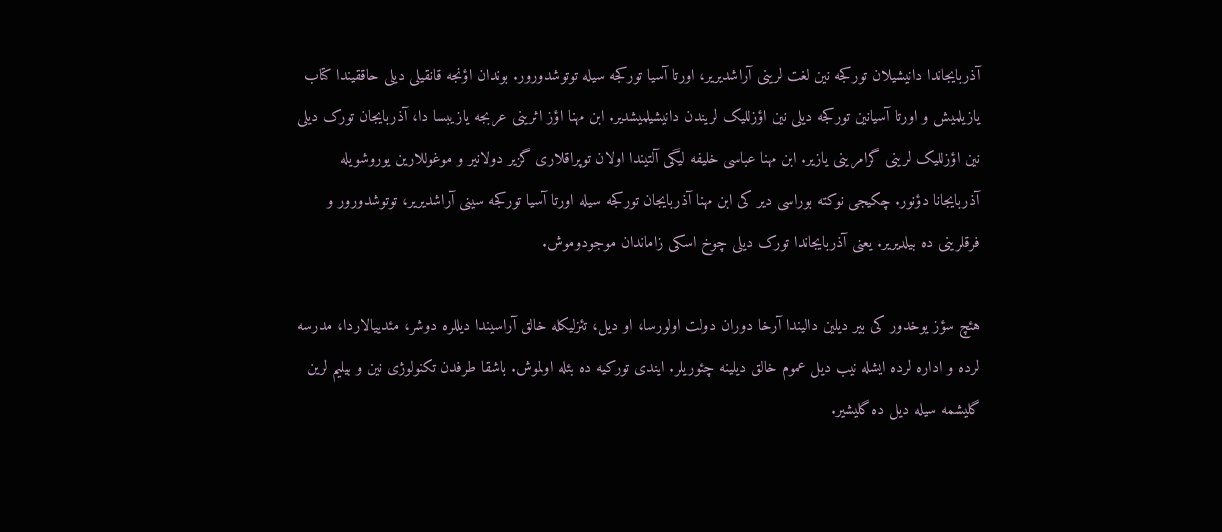آذربایجاندا دانیشیلان تورکجه نین لغت لرینی آراشدیریر، اورتا آسیا تورکجه سیله توتوشدورور. بوندان اؤنجه قانقیلی دیلی حاققیندا کتاب یازیلمیش و اورتا آسیانین تورکجه دیلی نین اؤزللیک لریندن دانیشیلمیشدیر. ابن مهنا اؤز اثرینی عربجه یازیبسا دا، آذربایجان تورک دیلی نین اؤزللیک لرینی گرامرینی یازیر. ابن مهنا عباسی خلیفه لیگی آلتیندا اولان توپراقلاری گزیر دولانیر و موغوللارین یوروشویله آذربایجانا دؤنور. چکیجی نوکته بوراسی دیر کی ابن مهنا آذربایجان تورکجه سیله اورتا آسیا تورکجه سینی آراشدیریر، توتوشدورور و فرقلرینی ده بیلدیریر. یعنی آذربایجاندا تورک دیلی چوخ اسکی زاماندان موجودوموش.

هئچ سؤز یوخدور کی بیر دیلین دالیندا آرخا دوران دولت اولورسا، او دیل، تئزلیکله خالق آراسیندا دیللره دوشر، مئدییالاردا، مدرسه لرده و اداره لرده ایشله نیب دیل عموم خالق دیلینه چئوریلر. ایندی تورکیه ده بئله اولموش. باشقا طرفدن تکنولوژی نین و بیلیم لرین گلیشمه سیله دیل ده گلیشیر.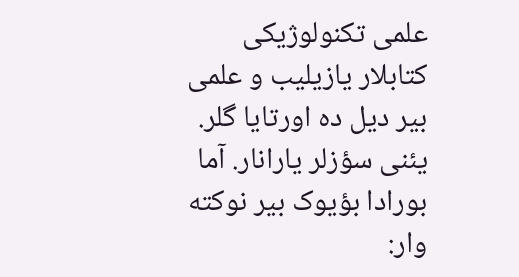علمی تکنولوژیکی کتابلار یازیلیب و علمی بیر دیل ده اورتایا گلر. یئنی سؤزلر یارانار. آما بورادا بؤیوک بیر نوکته وار: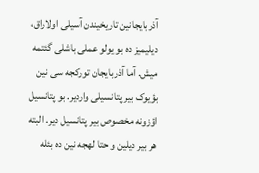آذربایجانین تاریخیندن آسیلی اولاراق، دیلیمیز ده بو یولو عملی باشلی گئتمه میش. آما آذربایجان تورکجه سی نین بؤیوک بیر پتانسیلی واردیر. بو پتانسیل اؤزونه مخصوص بیر پتانسیل دیر. البته هر بیر دیلین و حتا لهجه نین ده بئله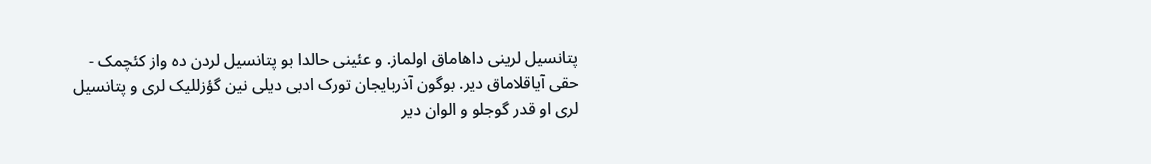پتانسیل لرینی داهاماق اولماز. و عئینی حالدا بو پتانسیل لردن ده واز کئچمک - حقی آیاقلاماق دیر. بوگون آذربایجان تورک ادبی دیلی نین گؤزللیک لری و پتانسیل لری او قدر گوجلو و الوان دیر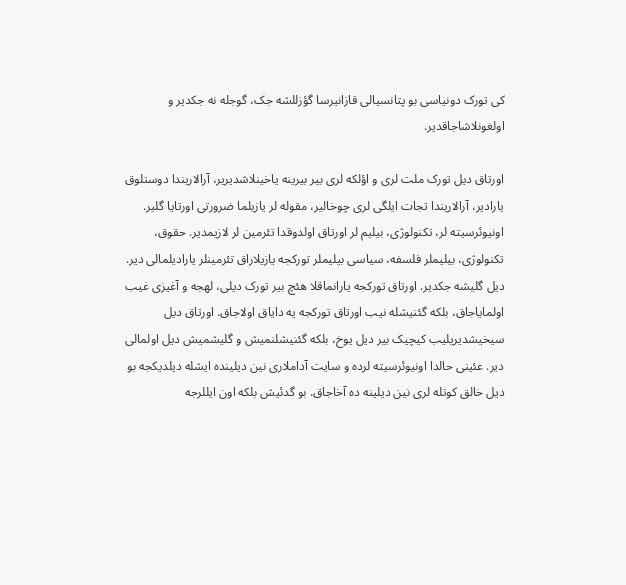کی تورک دونیاسی بو پتانسیالی قازانیرسا گؤزللشه جک، گوجله نه جکدیر و اولغونلاشاجاقدیر.

اورتاق دیل تورک ملت لری و اؤلکه لری بیر بیرینه یاخینلاشدیریر، آرالاریندا دوستلوق یارادیر، آرالاریندا تجات ایلگی لری چوخالیر، مقوله لر یازیلما ضرورتی اورتایا گلیر. اونیوئرسیته لر، تکنولوژی، بیلیم لر اورتاق اولدوقدا تئرمین لر لازیمدیر. حقوق، تکنولوژی، بیلیملر فلسفه، سیاسی بیلیملر تورکجه یازیلاراق تئرمینلر یارادیلمالی دیر. دیل گلیشه جکدیر. اورتاق تورکجه یارانماقلا هئچ بیر تورک دیلی، لهجه و آغیزی غیب اولمایاجاق، بلکه گئنیشله نیب اورتاق تورکجه یه دایاق اولاجاق. اورتاق دیل سیخیشدیریلیب کیچیک بیر دیل یوخ، بلکه گئنیشلنمیش و گلیشمیش دیل اولمالی دیر. عئینی حالدا اونیوئرسیته لرده و سایت آداملاری نین دیلینده ایشله دیلدیکجه بو دیل خالق کوتله لری نین دیلینه ده آخاجاق. بو گدئیش بلکه اون ایللرجه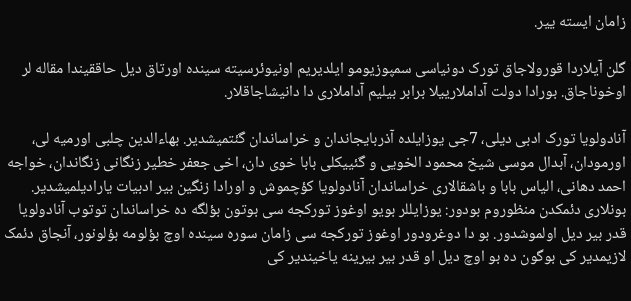زامان ایسته ییر.

گلن آیلاردا قورولاجاق تورک دونیاسی سمپوزیومو ایلدیریم اونیوئرسیته سینده اورتاق دیل حاققیندا مقاله لر اوخوناجاق. بورادا دولت آداملارییلا برابر بیلیم آداملاری دا دانیشاجاقلار.

آنادولویا تورک ادبی دیلی، 7جی یوزایلده آذربایجاندان و خراساندان گئتمیشدیر. بهاءالدین چلبی اورمیه لی، اورمودان، آبدال موسی شیخ محمود الخویی و گئییکلی بابا خوی دان، اخی جعفر خطیر زنگانی زنگاندان، خواجه احمد دهانی، الیاس بابا و باشقالاری خراساندان آنادولویا کؤچموش و اورادا زنگین بیر ادبیات یارادیلمیشدیر. بونلاری دئمکدن منظوروم بودور: یوزایللر بویو اوغوز تورکجه سی بوتون بؤلگه ده خراساندان توتوب آنادولویا قدر بیر دیل اولموشدور. بو دا دوغرودور اوغوز تورکجه سی زامان سوره سینده اوچ بؤلومه بؤلونور، آنجاق دئمک لازیمدیر کی بوگون ده بو اوچ دیل او قدر بیر بیرینه یاخیندیر کی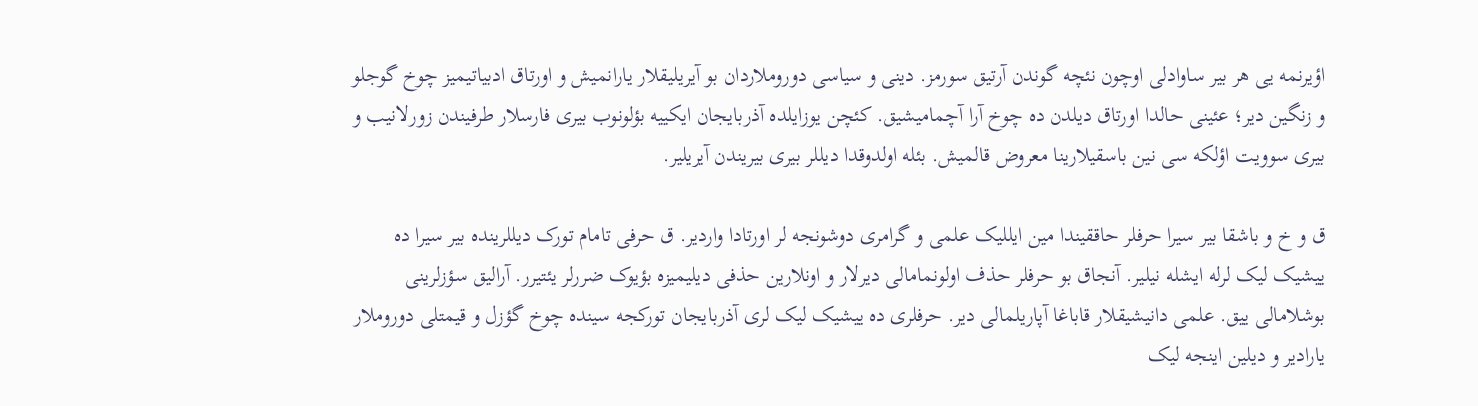اؤیرنمه یی هر بیر ساوادلی اوچون نئچه گوندن آرتیق سورمز. دینی و سیاسی دوروملاردان بو آیریلیقلار یارانمیش و اورتاق ادبیاتیمیز چوخ گوجلو و زنگین دیر؛ عئینی حالدا اورتاق دیلدن ده چوخ آرا آچمامیشیق. کئچن یوزایلده آذربایجان ایکییه بؤلونوب بیری فارسلار طرفیندن زورلانیب و بیری سوویت اؤلکه سی نین باسقیلارینا معروض قالمیش. بئله اولدوقدا دیللر بیری بیریندن آیریلیر.

ق و خ و باشقا بیر سیرا حرفلر حاققیندا مین ایللیک علمی و گرامری دوشونجه لر اورتادا واردیر. ق حرفی تامام تورک دیللرینده بیر سیرا ده ییشیک لیک لرله ایشله نیلیر. آنجاق بو حرفلر حذف اولونمامالی دیرلار و اونلارین حذفی دیلیمیزه بؤیوک ضررلر یئتیرر. آرالیق سؤزلرینی بوشلامالی ییق. علمی دانیشیقلار قاباغا آپاریلمالی دیر. حرفلری ده ییشیک لیک لری آذربایجان تورکجه سینده چوخ گؤزل و قیمتلی دوروملار یارادیر و دیلین اینجه لیک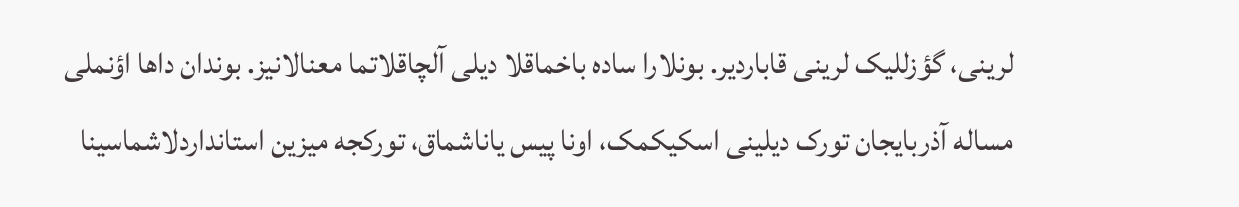لرینی، گؤزللیک لرینی قاباردیر. بونلارا ساده باخماقلا دیلی آلچاقلاتما معنالانیز. بوندان داها اؤنملی مساله آذربایجان تورک دیلینی اسکیکمک، اونا پیس یاناشماق، تورکجه میزین استانداردلاشماسینا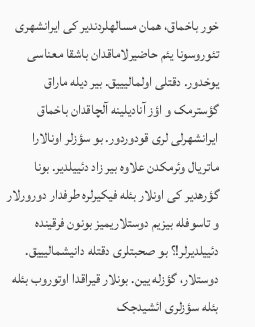خور باخماق، همان مسالهلردندیر کی ایرانشهری تئوروسونا یئم حاضیرلاماقدان باشقا معناسی یوخدور. دقتلی اولمالیییق. بیر دیله ماراق گؤسترمک و اؤز آنادیلینه آلچاقدان باخماق ایرانشهرلی لری قودوردور. بو سؤزلر اونالارا ماتریال وئرمکدن علاوه بیر زاد دئییلدیر. بونا گؤرهدیر کی اونلار بئله فیکیرلره طرفدار دورورلار و تاسوفله بیزیم دوستلاریمیز بونون فرقینده دئییلدیرلر!؟ بو صحبتلری دقتله دانیشمالیییق. دوستلار، گؤزله یین. بونلار قیراقدا اوتوروب بئله بئله سؤزلری ائشیدجک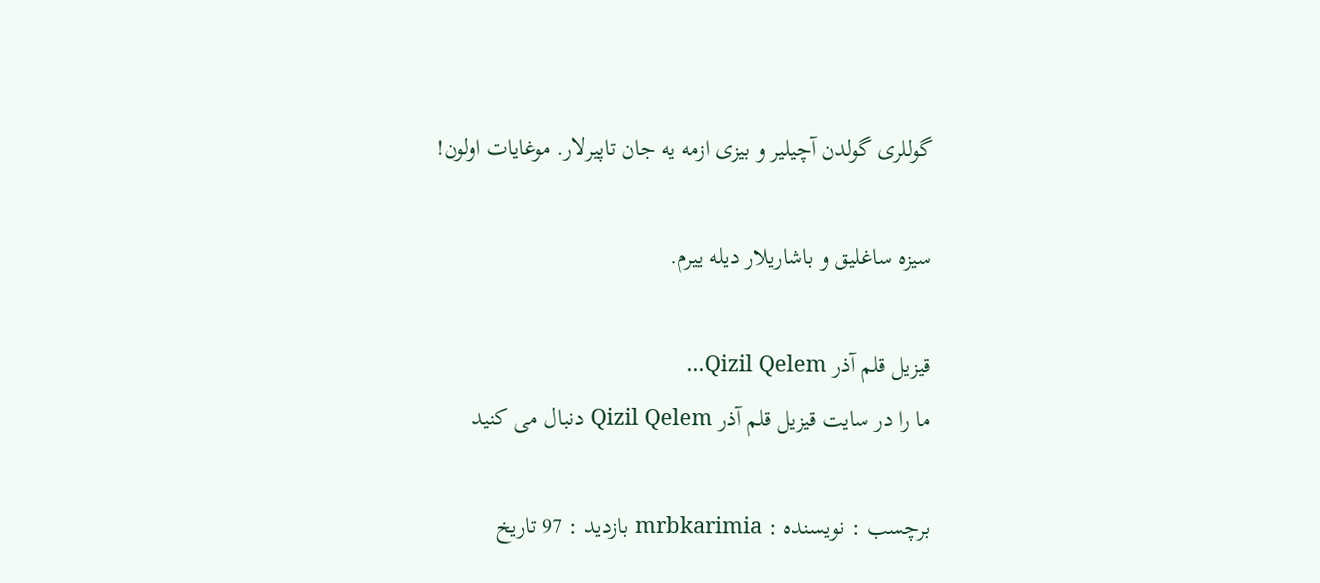گوللری گولدن آچیلیر و بیزی ازمه یه جان تاپیرلار. موغایات اولون!

سیزه ساغلیق و باشاریلار دیله ییرم.

قیزیل قلم آذر Qizil Qelem...
ما را در سایت قیزیل قلم آذر Qizil Qelem دنبال می کنید

برچسب : نویسنده : mrbkarimia بازدید : 97 تاريخ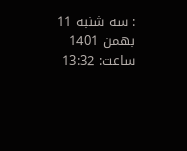: سه شنبه 11 بهمن 1401 ساعت: 13:32